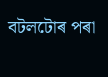বটলটোৰ পৰা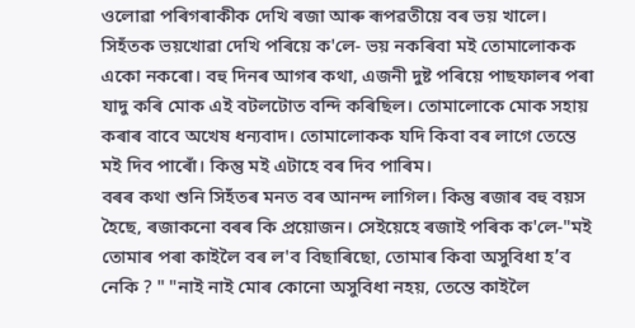ওলোৱা পৰিগৰাকীক দেখি ৰজা আৰু ৰূপৱতীয়ে বৰ ভয় খালে। সিহঁতক ভয়খোৱা দেখি পৰিয়ে ক'লে- ভয় নকৰিবা মই তোমালোকক একো নকৰো। বহু দিনৰ আগৰ কথা, এজনী দুষ্ট পৰিয়ে পাছফালৰ পৰা যাদু কৰি মোক এই বটলটোত বন্দি কৰিছিল। তোমালোকে মোক সহায় কৰাৰ বাবে অখেষ ধন্যবাদ। তোমালোকক যদি কিবা বৰ লাগে তেন্তে মই দিব পাৰোঁ। কিন্তু মই এটাহে বৰ দিব পাৰিম।
বৰৰ কথা শুনি সিহঁতৰ মনত বৰ আনন্দ লাগিল। কিন্তু ৰজাৰ বহু বয়স হৈছে, ৰজাকনো বৰৰ কি প্রয়োজন। সেইয়েহে ৰজাই পৰিক ক'লে-"মই তোমাৰ পৰা কাইলৈ বৰ ল'ব বিছাৰিছো, তোমাৰ কিবা অসুবিধা হʼব নেকি ? " "নাই নাই মোৰ কোনো অসুবিধা নহয়, তেন্তে কাইলৈ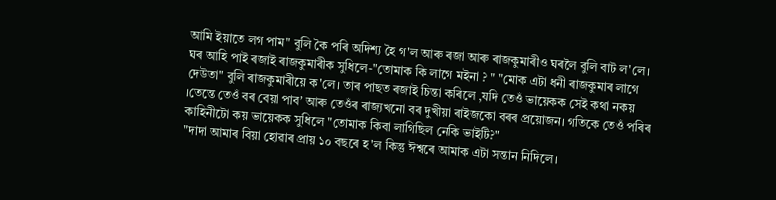আমি ইয়াতে লগ পাম" বুলি কৈ পৰি অদিশ্য হৈ গ'ল আৰু ৰজা আৰু ৰাজকুমাৰীও ঘৰলৈ বুলি বাট ল'লে। ঘৰ আহি পাই ৰজাই ৰাজকুমাৰীক সুধিলে-"তোমাক কি লাগে মইনা ? " "মোক এটা ধনী ৰাজকুমাৰ লাগে দেউতা" বুলি ৰাজকুমাৰীয়ে ক'লে। তাৰ পাছত ৰজাই চিন্তা কৰিলে ,যদি তেওঁ ভায়েকক সেই কথা নকয় ।তেন্তে তেওঁ বৰ বেয়া পাবʼ আৰু তেওঁৰ ৰাজ্যখনো বৰ দুখীয়া ৰাইজকো বৰৰ প্রয়োজন। গতিকে তেওঁ পৰিৰ কাহিনীটো কয় ভায়েকক সুধিলে "তোমাক কিবা লাগিছিল নেকি ভাইটি?"
"দাদা আমাৰ বিয়া হোৱাৰ প্রায় ১০ বছৰে হ'ল কিন্তু ঈশ্বৰে আমাক এটা সন্তান নিদিলে।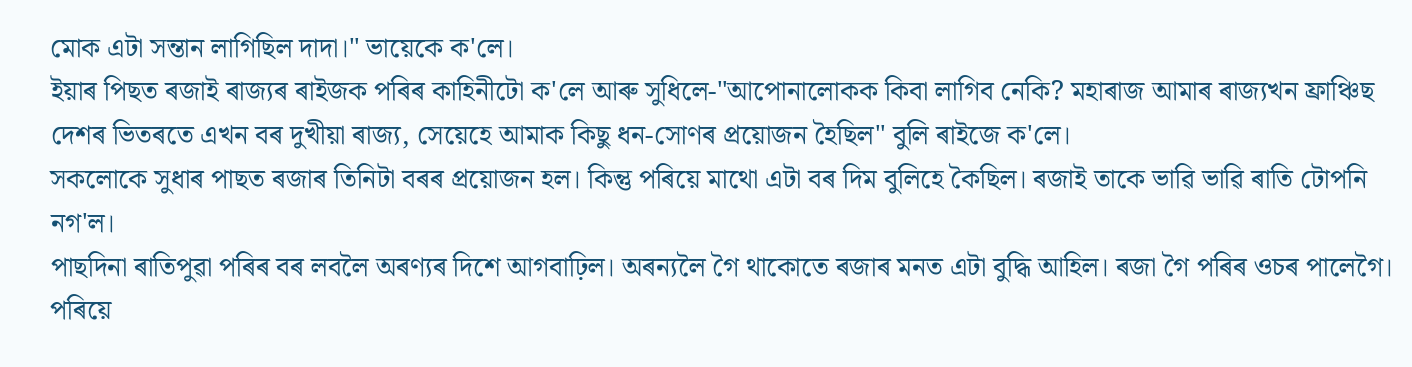মোক এটা সন্তান লাগিছিল দাদা।" ভায়েকে ক'লে।
ইয়াৰ পিছত ৰজাই ৰাজ্যৰ ৰাইজক পৰিৰ কাহিনীটো ক'লে আৰু সুধিলে-"আপোনালোকক কিবা লাগিব নেকি? মহাৰাজ আমাৰ ৰাজ্যখন ফ্ৰাঞ্চিছ দেশৰ ভিতৰতে এখন বৰ দুখীয়া ৰাজ্য, সেয়েহে আমাক কিছু ধন-সোণৰ প্রয়োজন হৈছিল" বুলি ৰাইজে ক'লে।
সকলোকে সুধাৰ পাছত ৰজাৰ তিনিটা বৰৰ প্রয়োজন হল। কিন্তু পৰিয়ে মাথো এটা বৰ দিম বুলিহে কৈছিল। ৰজাই তাকে ভাৱি ভাৱি ৰাতি টোপনি নগ'ল।
পাছদিনা ৰাতিপুৱা পৰিৰ বৰ লবলৈ অৰণ্যৰ দিশে আগবাঢ়িল। অৰন্যলৈ গৈ থাকোতে ৰজাৰ মনত এটা বুদ্ধি আহিল। ৰজা গৈ পৰিৰ ওচৰ পালেগৈ। পৰিয়ে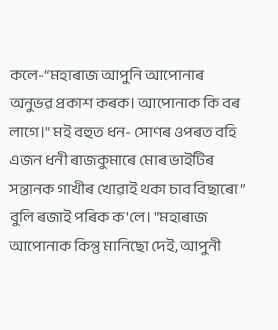কলে-“মহাৰাজ আপুনি আপোনাৰ অনুভৱ প্রকাশ কৰক। আপোনাক কি বৰ লাগে।" মই বহুত ধন- সোণৰ ওপৰত বহি এজন ধনী ৰাজকুমাৰে মোৰ ভাইটিৰ সন্তানক গাখীৰ খোৱাই থকা চাব বিছাৰো” বুলি ৰজাই পৰিক ক'লে। "মহাৰাজ আপোনাক কিন্তু মানিছো দেই, আপুনী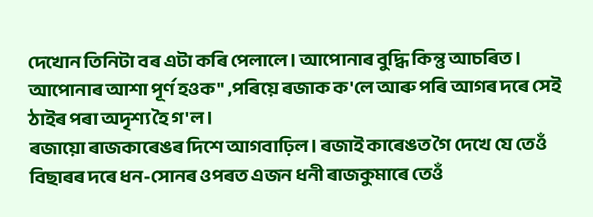দেখোন তিনিটা বৰ এটা কৰি পেলালে। আপোনাৰ বুদ্ধি কিন্তু আচৰিত। আপোনাৰ আশা পূর্ণ হওক" ,পৰিয়ে ৰজাক ক'লে আৰু পৰি আগৰ দৰে সেই ঠাইৰ পৰা অদৃশ্য হৈ গ'ল।
ৰজায়ো ৰাজকাৰেঙৰ দিশে আগবাঢ়িল। ৰজাই কাৰেঙত গৈ দেখে যে তেওঁ বিছাৰৰ দৰে ধন-সোনৰ ওপৰত এজন ধনী ৰাজকুমাৰে তেওঁ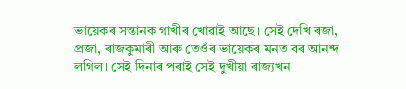ভায়েকৰ সন্তানক গাখীৰ খোৱাই আছে। সেই দেখি ৰজা, প্ৰজা, ৰাজকুমাৰী আৰু তেওঁৰ ভায়েকৰ মনত বৰ আনন্দ লগিল। সেই দিনাৰ পৰাই সেই দুখীয়া ৰাজ্যখন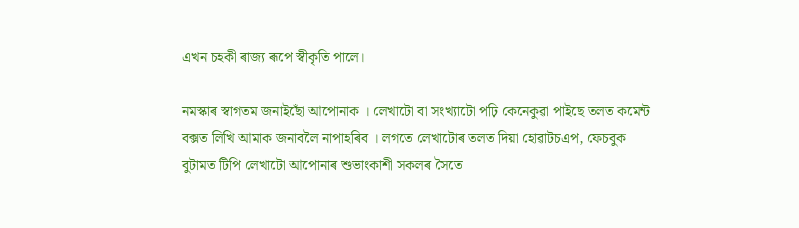এখন চহকী ৰাজ্য ৰূপে স্বীকৃতি পালে।

নমস্কাৰ স্বাগতম জনাইছোঁ আপোনাক । লেখাটো বা সংখ্যাটো পঢ়ি কেনেকুৱা পাইছে তলত কমেন্ট বক্সত লিখি আমাক জনাবলৈ নাপাহৰিব । লগতে লেখাটোৰ তলত দিয়া হোৱাটচএপ, ফেচবুক বুটামত টিপি লেখাটো আপোনাৰ শুভাংকাশী সকলৰ সৈতে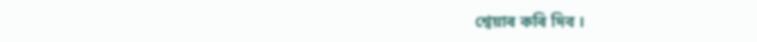শ্বেয়াৰ কৰি দিব ।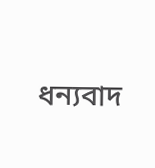ধন্যবাদ